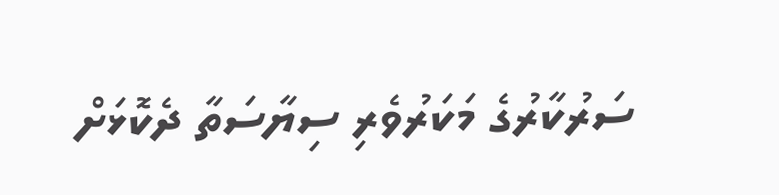ސަރުކާރުގެ މަކަރުވެރި ސިޔާސަތާ ދެކޮޅަށް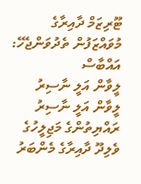ޓޫރިޒަމް ދާއިރާގެ މުވައްޒަފުން ތެދުވަންޖެހޭ: އައްބާސް
ލީވާން އަލީ ނާސިރު
ލީވާން އަލީ ނާސިރު
ރައްޔިތުންގެ މަޖިލީހުގެ ވެލިދޫ ދާއިރާގެ މެންބަރު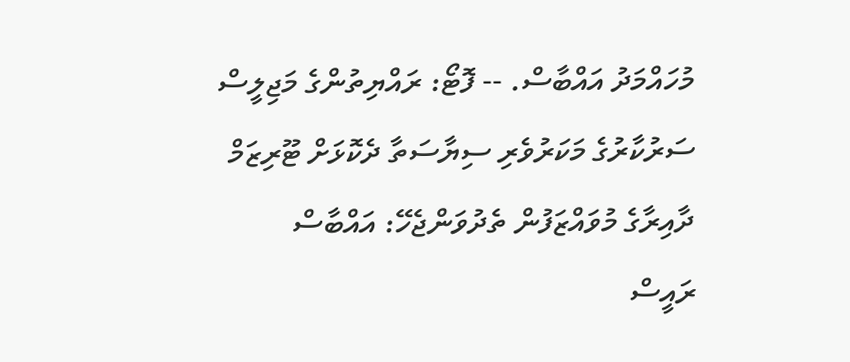މުހައްމަދު އައްބާސް. -- ފޮޓޯ: ރައްޔިތުންގެ މަޖިލީސް
ސަރުކާރުގެ މަކަރުވެރި ސިޔާސަތާ ދެކޮޅަށް ޓޫރިޒަމް ދާއިރާގެ މުވައްޒަފުން ތެދުވަންޖެހޭ: އައްބާސް
ރައީސް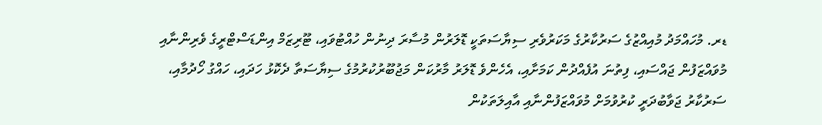ޑރ. މުހައްމަދު މުއިއްޒުގެ ސަރުކާރުގެ މަކަރުވެރި ސިޔާސަތަކީ ޑޮލަރުން މުސާރަ ދިނުން ހުއްޓުވައި، ޓޫރިޒަމް އިންޑަސްޓްރީގެ ވެރިންނާއި މުވައްޒަފުން ޖައްސައި، ފިތުނަ އުފެއްދުން ކަމަށާއި، އެހެންވެ ޑޮލަރު މާރުކަން މަޖުބޫރުކުރުމުގެ ސިޔާސަތާ ދެކޮޅު ހަދައި، ހައްގު ހޯދުމާއި، ސަރުކާރު ޖަވާބުދަރީ ކުރުވުމަށް މުވައްޒަފުންނާއި އާއިލަތަކުން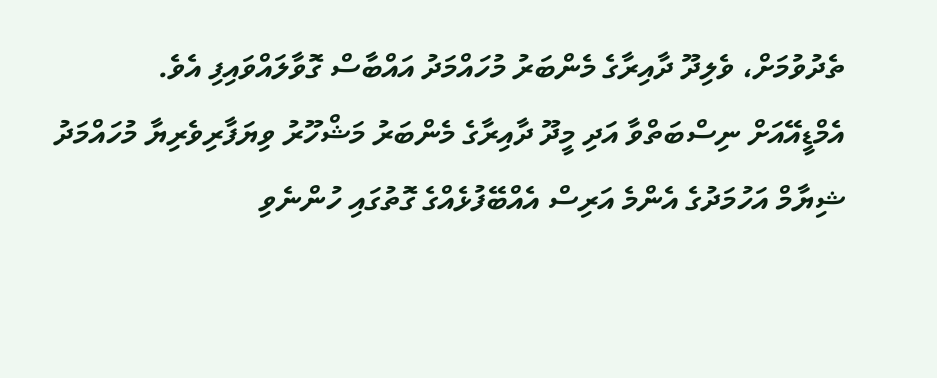ތެދުވުމަށް، ވެލިދޫ ދާއިރާގެ މެންބަރު މުހައްމަދު އައްބާސް ގޮވާލައްވައިފި އެވެ.
އެމްޑީއޭއަށް ނިސްބަތްވާ އަދި މީދޫ ދާއިރާގެ މެންބަރު މަޝްހޫރު ވިޔަފާރިވެރިޔާ މުހައްމަދު ޝިޔާމް އަހުމަދުގެ އެންމެ އަރިސް އެއްބޭފުޅެއްގެ ގޮތުގައި ހުންނެވި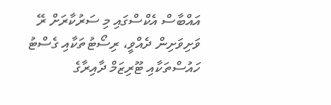އައްބާސް އެކްސްގައި މި ސަރުކާރަށް ރޭ ވަށިވަށިން ދެއްވީ، ރިސޯޓުތަކާއި ގެސްޓު ހައުސްތަކާއި ޓޫރިޒަމް ދާއިރާގެ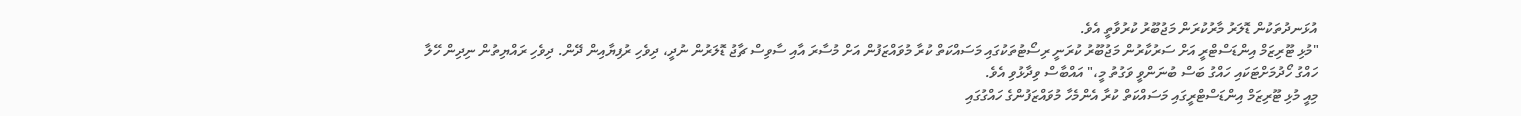އުޅަނދުތަކުން ޑޮލަރު މާރުކުރަން މަޖުބޫރު ކުރުވާތީ އެވެ.
"މުޅި ޓޫރިޒަމް އިންޑަސްޓްރީ އަށް ސަރުކާރުން މަޖުބޫރު ކުރަނީ ރިސޯޓުތަކުގައި މަސައްކަތް ކުރާ މުވައްޒަފުން އަށް މުސާރަ އާއި ސާވިސް ޗާޖު ޑޮލަރުން ނުދީ، ދިވެހި ރުފިޔާއިން ދޭން. ދިވެހި ރައްޔިތުން ނިދިން ހޭލާ ހައްގު ހޯދުމަށްޓަކައި ހައްގު ބަސް ބުނަންވީ ވަގުތު މީ،" އައްބާސް ވިދާޅުވި އެވެ.
މިއީ މުޅި ޓޫރިޒަމް އިންޑަސްޓްރީގައި މަސައްކަތް ކުރާ އެންމެހާ މުވައްޒަފުންގެ ހައްގުގައި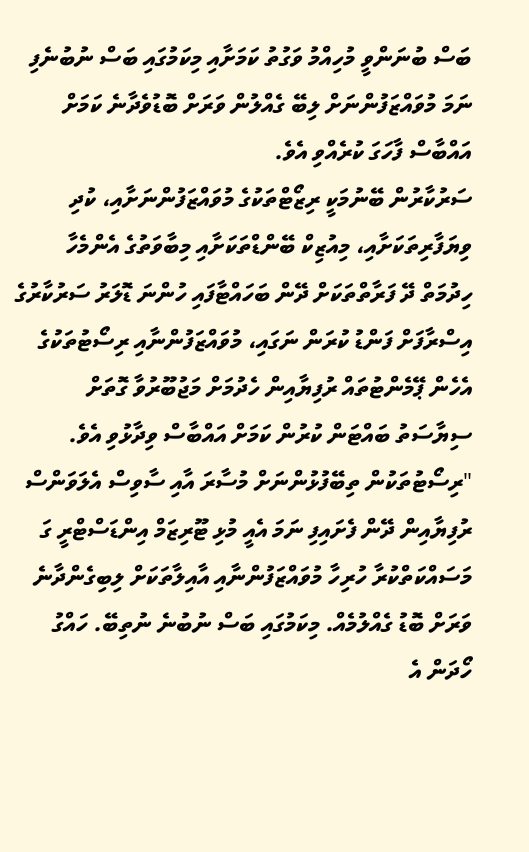ބަސް ބުނަންވީ މުހިއްމު ވަގުތު ކަމަށާއި މިކަމުގައި ބަސް ނުބުނެފި ނަމަ މުވައްޒަފުންނަށް ލިބޭ ގެއްލުން ވަރަށް ބޮޑުވެދާނެ ކަމަށް އައްބާސް ފާހަގަ ކުރެއްވި އެވެ.
ސަރުކާރުން ބޭނުމަކީ ރިޒޯޓްތަކުގެ މުވައްޒަފުންނަށާއި، ކުދި ވިޔަފާރިތަކަށާއި، މިއުޒިކް ބޭންޑްތަކަށާއި މިބާވަތުގެ އެންމެހާ ހިދުމަތް ދޭ ފަރާތްތަކަށް ދޭން ބަހައްޓާފައި ހުންނަ ޑޮލަރު ސަރުކާރުގެ އިސްރާފަށް ފަންޑު ކުރަން ނަގައި، މުވައްޒަފުންނާއި ރިސޯޓުތަކުގެ އެހެން ޕޭމެންޓުތައް ރުފިޔާއިން ހެދުމަށް މަޖުބޫރުވާ ގޮތަށް ސިޔާސަތު ބައްޓަން ކުރުން ކަމަށް އައްބާސް ވިދާޅުވި އެވެ.
"ރިސޯޓުތަކުން ތިބޭފުޅުންނަށް މުސާރަ އާއި ސާވިސް އެލަވަންސް ރުފިޔާއިން ދޭން ފެށައިފި ނަމަ އެއީ މުޅި ޓޫރިޒަމް އިންޑަސްޓްރީ ގަ މަސައްކަތްކުރާ ހުރިހާ މުވައްޒަފުންނާއި އާއިލާތަކަށް ލިބިގެންދާނެ ވަރަށް ބޮޑު ގެއްލުމެއް. މިކަމުގައި ބަސް ނުބުނެ ނުތިބޭ. ހައްގު ހޯދަން އެ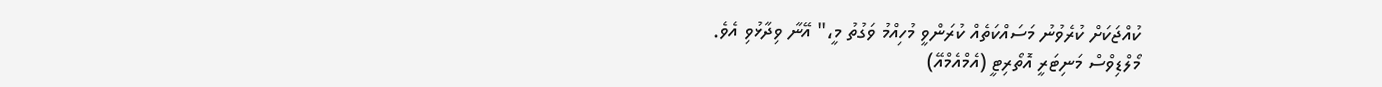ކުއްޖަކަށް ކުރެވުނު މަސައްކަތެއް ކުރަންވީ މުހިއްމު ވަގުތު މީ،" އޭނާ ވިދާޅުވި އެވެ.
މޯލްޑިވްސް މަނިޓަރީ އޮތޯރިޓީ (އެމްއެމްއޭ)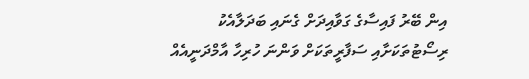އިން ބޭރު ފައިސާގެ ގަވާއިދަށް ގެނައި ބަދަލާއެކު ރިސޯޓުތަކަށާއި ސަފާރީތަކަށް ވަންނަ ހުރިހާ އާމްދަނީއެއް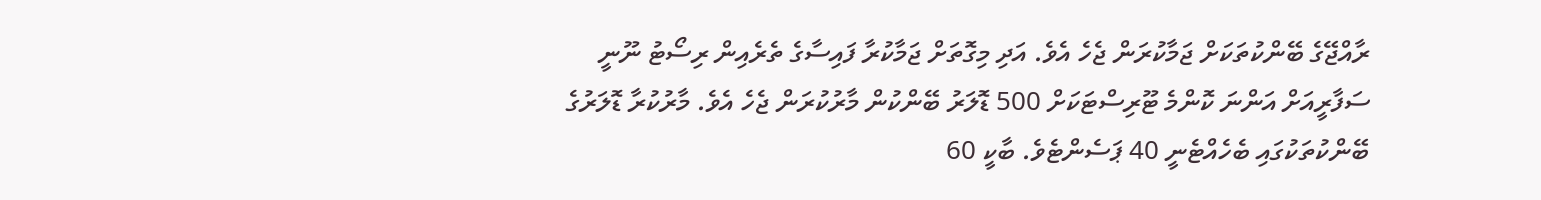ރާއްޖޭގެ ބޭންކުތަކަށް ޖަމާކުރަން ޖެހެ އެވެ. އަދި މިގޮތަށް ޖަމާކުރާ ފައިސާގެ ތެރެއިން ރިސޯޓު ނޫނީ ސަފާރީއަށް އަންނަ ކޮންމެ ޓޫރިސްޓަކަށް 500 ޑޮލަރު ބޭންކުން މާރުކުރަން ޖެހެ އެވެ. މާރުކުރާ ޑޮލަރުގެ ބޭންކުތަކުގައި ބެހެއްޓެނީ 40 ޕަސެންޓެވެ. ބާކީ 60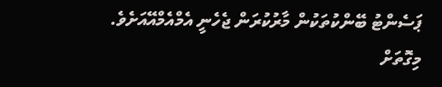ޕަސެންޓު ބޭންކުތަކުން މާރުކުރަން ޖެހެނީ އެމްއެމްއޭއަށެވެ.
މިގޮތަށް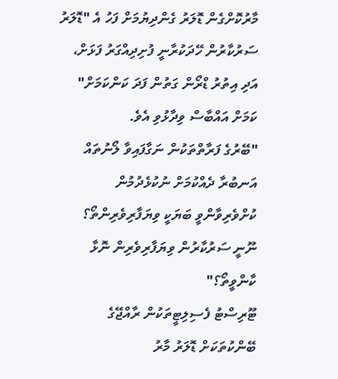މާރުކޮށްގެން ޑޮލަރު ގެންދިޔުމަށް ފަހު އެ "ޑޮލަރު ސަރުކާރުން ހޭދަކުރާނީ ފުށިދިއްގަރު ފަޅަށް، އަދި އިތުރު ޑްރޯން ގަތުން ފަދަ ކަންކަމަށް" ކަމަށް އައްބާސް ވިދާޅުވި އެވެ.
"ބޭރުގެ ފަރާތްތަކުން ނަގާފައިވާ ލޯނުތައް އަނބުރާ ދެއްކުމަށް ނުކުޅެދުމުން ކުށްވެރިވާންވީ ބަޔަކީ ވިޔަފާރިވެރިންތޯ؟ ނޫނީ ސަރުކާރުން ވިޔަފާރިވެރިން ނޮޅާ ކާންވީތޯ؟"
ޓޫރިސްޓު ފެސިލިޓީތަކުން ރާއްޖޭގެ ބޭންކުތަކަށް ޑޮލަރު މާރު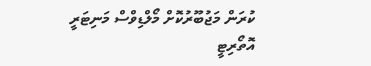ކުރަން މަޖުބޫރުކޮށް މޯލްޑިވްސް މަނިޓަރީ އޮތޯރިޓީ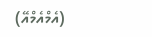(އެމްއެމްއޭ)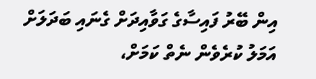އިން ބޭރު ފައިސާގެ ގަވާއިދަށް ގެނައި ބަދަލަށް އަމަލު ކުރެވެން ނެތް ކަމަށް،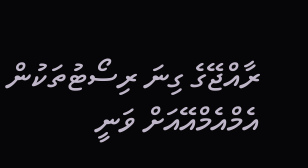ރާއްޖޭގެ ގިނަ ރިސޯޓުތަކުން އެމްއެމްއޭއަށް ވަނީ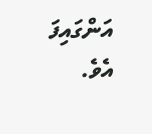އަންގައިފަ އެވެ.